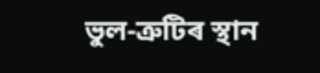ভুল-ত্ৰুটিৰ স্থান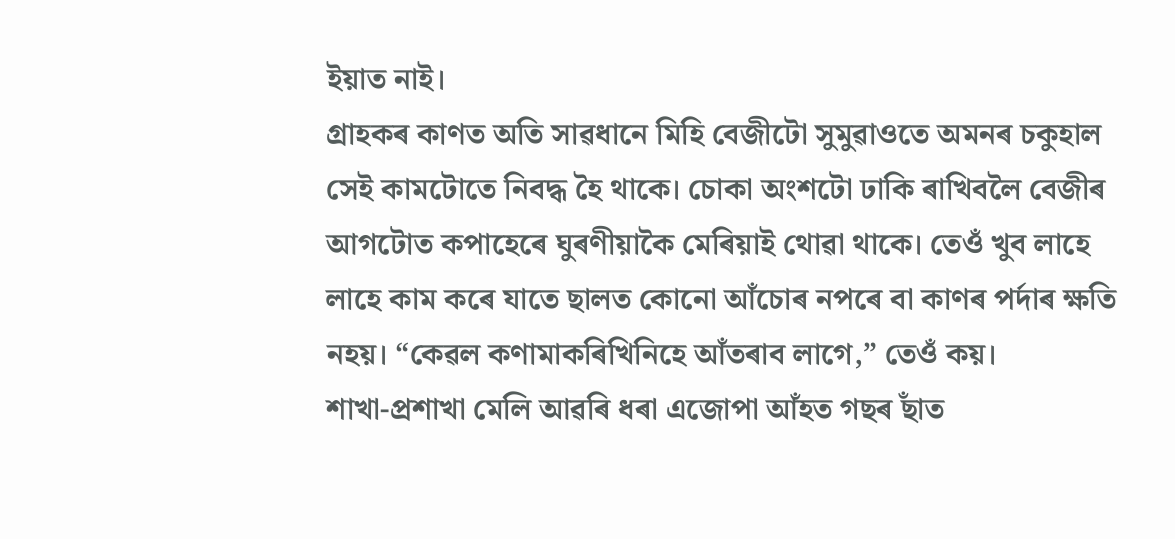ইয়াত নাই।
গ্ৰাহকৰ কাণত অতি সাৱধানে মিহি বেজীটো সুমুৱাওতে অমনৰ চকুহাল সেই কামটোতে নিবদ্ধ হৈ থাকে। চোকা অংশটো ঢাকি ৰাখিবলৈ বেজীৰ আগটোত কপাহেৰে ঘুৰণীয়াকৈ মেৰিয়াই থোৱা থাকে। তেওঁ খুব লাহে লাহে কাম কৰে যাতে ছালত কোনো আঁচোৰ নপৰে বা কাণৰ পৰ্দাৰ ক্ষতি নহয়। “কেৱল কণামাকৰিখিনিহে আঁতৰাব লাগে,” তেওঁ কয়।
শাখা-প্ৰশাখা মেলি আৱৰি ধৰা এজোপা আঁহত গছৰ ছাঁত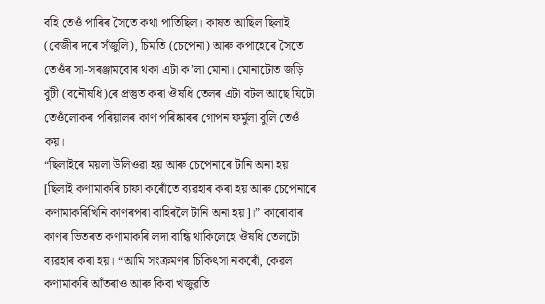বহি তেওঁ পাৰিৰ সৈতে কথা পাতিছিল। কাষত আছিল ছিলাই (বেজীৰ দৰে সঁজুলি), চিমতি (চেপেনা) আৰু কপাহেৰে সৈতে তেওঁৰ সা-সৰঞ্জামবোৰ থকা এটা ক’লা মোনা। মোনাটোত জড়ি বুটী (বনৌষধি)ৰে প্ৰস্তুত কৰা ঔষধি তেলৰ এটা বটল আছে যিটো তেওঁলোকৰ পৰিয়ালৰ কাণ পৰিষ্কাৰৰ গোপন ফৰ্মুলা বুলি তেওঁ কয়।
“ছিলাইৰে ময়লা উলিওৱা হয় আৰু চেপেনাৰে টানি অনা হয় [ছিলাই কণামাকৰি চাফা কৰোঁতে ব্যৱহাৰ কৰা হয় আৰু চেপেনাৰে কণামাকৰিখিনি কাণৰপৰা বাহিৰলৈ টানি অনা হয়]।” কাৰোবাৰ কাণৰ ভিতৰত কণামাকৰি লদা বান্ধি থাকিলেহে ঔষধি তেলটো ব্যৱহাৰ কৰা হয়। “আমি সংক্ৰমণৰ চিকিৎসা নকৰোঁ, কেৱল কণামাকৰি আঁতৰাও আৰু কিবা খজুৱতি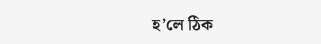হ’লে ঠিক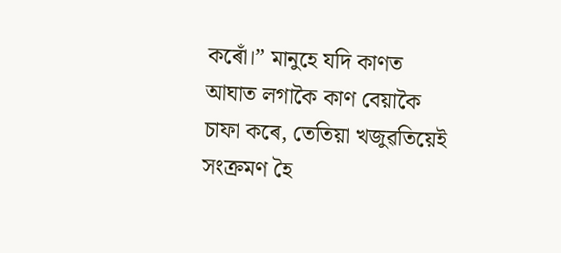কৰোঁ।” মানুহে যদি কাণত আঘাত লগাকৈ কাণ বেয়াকৈ চাফা কৰে, তেতিয়া খজুৱতিয়েই সংক্ৰমণ হৈ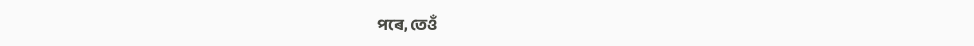পৰে, তেওঁ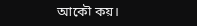আকৌ কয়।